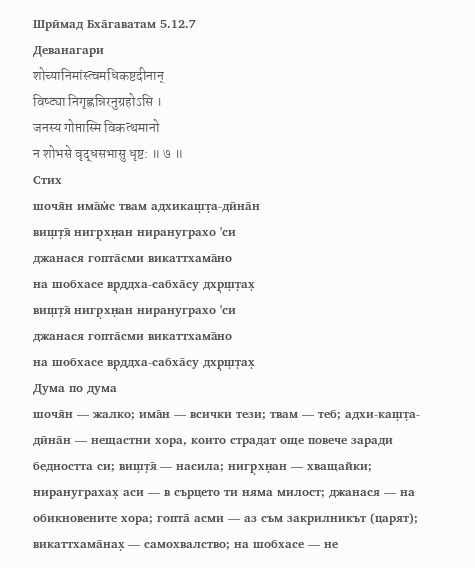Шрӣмад Бха̄гаватам 5.12.7
Деванагари
शोच्यानिमांस्त्वमधिकष्टदीनान्
विष्ट्या निगृह्णन्निरनुग्रहोऽसि ।
जनस्य गोप्तास्मि विकत्थमानो
न शोभसे वृद्धसभासु धृष्ट: ॥ ७ ॥
Стих
шочя̄н има̄м̇с твам адхикаш̣т̣а-дӣна̄н
виш̣т̣я̄ нигр̣хн̣ан нирануграхо 'си
джанася гопта̄сми викаттхама̄но
на шобхасе вр̣ддха-сабха̄су дхр̣ш̣т̣ах̣
виш̣т̣я̄ нигр̣хн̣ан нирануграхо 'си
джанася гопта̄сми викаттхама̄но
на шобхасе вр̣ддха-сабха̄су дхр̣ш̣т̣ах̣
Дума по дума
шочя̄н — жалко; има̄н — всички тези; твам — теб; адхи-каш̣т̣а-дӣна̄н — нещастни хора, които страдат още повече заради бедността си; виш̣т̣я̄ — насила; нигр̣хн̣ан — хващайки; нирануграхах̣ аси — в сърцето ти няма милост; джанася — на обикновените хора; гопта̄ асми — аз съм закрилникът (царят); викаттхама̄нах̣ — самохвалство; на шобхасе — не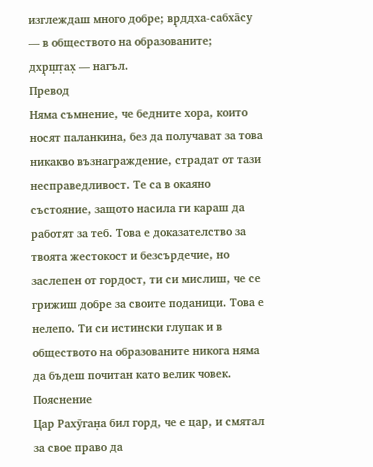изглеждаш много добре; вр̣ддха-сабха̄су — в обществото на образованите; дхр̣ш̣т̣ах̣ — нагъл.
Превод
Няма съмнение, че бедните хора, които носят паланкина, без да получават за това никакво възнаграждение, страдат от тази несправедливост. Те са в окаяно състояние, защото насила ги караш да работят за теб. Това е доказателство за твоята жестокост и безсърдечие, но заслепен от гордост, ти си мислиш, че се грижиш добре за своите поданици. Това е нелепо. Ти си истински глупак и в обществото на образованите никога няма да бъдеш почитан като велик човек.
Пояснение
Цар Рахӯган̣а бил горд, че е цар, и смятал за свое право да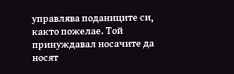управлява поданиците си, както пожелае. Той принуждавал носачите да носят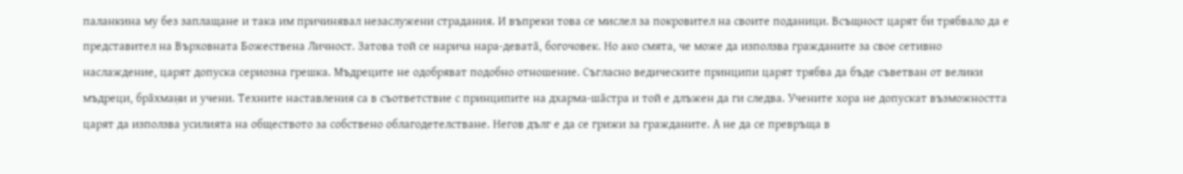паланкина му без заплащане и така им причинявал незаслужени страдания. И въпреки това се мислел за покровител на своите поданици. Всъщност царят би трябвало да е представител на Върховната Божествена Личност. Затова той се нарича нара-девата̄, богочовек. Но ако смята, че може да използва гражданите за свое сетивно наслаждение, царят допуска сериозна грешка. Мъдреците не одобряват подобно отношение. Съгласно ведическите принципи царят трябва да бъде съветван от велики мъдреци, бра̄хман̣и и учени. Техните наставления са в съответствие с принципите на дхарма-ша̄стра и той е длъжен да ги следва. Учените хора не допускат възможността царят да използва усилията на обществото за собствено облагодетелстване. Негов дълг е да се грижи за гражданите. А не да се превръща в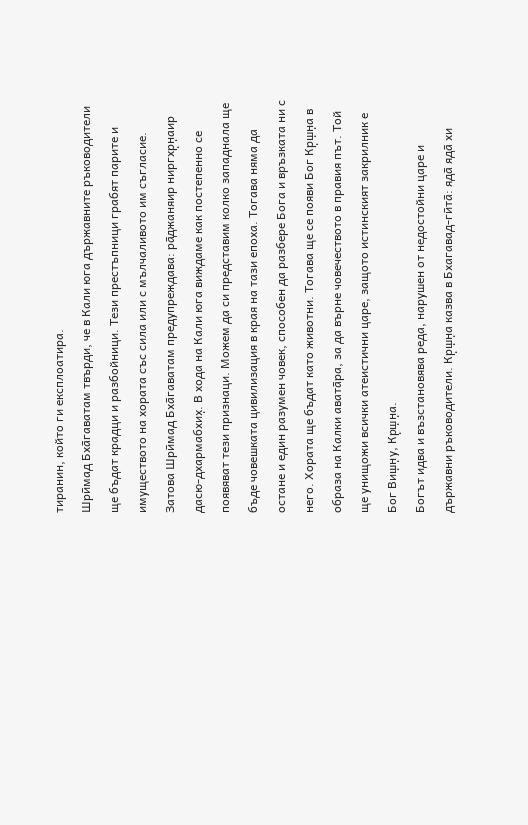тиранин, който ги експлоатира.
Шрӣмад Бха̄гаватам твърди, че в Кали юга държавните ръководители ще бъдат крадци и разбойници. Тези престъпници грабят парите и имуществото на хората със сила или с мълчаливото им съгласие. Затова Шрӣмад Бха̄гаватам предупреждава: ра̄джаняир ниргхр̣н̣аир дасю-дхармабхих̣. В хода на Кали юга виждаме как постепенно се появяват тези признаци. Можем да си представим колко западнала ще бъде човешката цивилизация в края на тази епоха. Тогава няма да остане и един разумен човек, способен да разбере Бога и връзката ни с него. Хората ще бъдат като животни. Тогава ще се появи Бог Кр̣ш̣н̣а в образа на Калки авата̄ра, за да върне човечеството в правия път. Той ще унищожи всички атеистични царе, защото истинският закрилник е Бог Виш̣н̣у, Кр̣ш̣н̣а.
Богът идва и възстановява реда, нарушен от недостойни царе и държавни ръководители. Кр̣ш̣н̣а казва в Бхагавад-гӣта̄: яда̄ яда̄ хи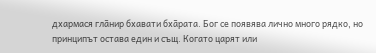дхармася гла̄нир бхавати бха̄рата. Бог се появява лично много рядко, но принципът остава един и същ. Когато царят или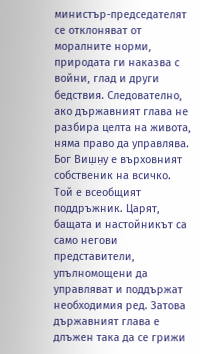министър-председателят се отклоняват от моралните норми, природата ги наказва с войни, глад и други бедствия. Следователно, ако държавният глава не разбира целта на живота, няма право да управлява. Бог Виш̣н̣у е върховният собственик на всичко. Той е всеобщият поддръжник. Царят, бащата и настойникът са само негови представители, упълномощени да управляват и поддържат необходимия ред. Затова държавният глава е длъжен така да се грижи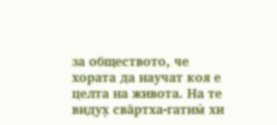за обществото, че хората да научат коя е целта на живота. На те видух̣ сва̄ртха-гатим̇ хи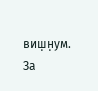виш̣н̣ум. За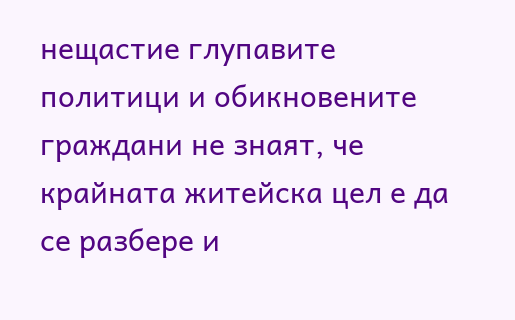нещастие глупавите политици и обикновените граждани не знаят, че крайната житейска цел е да се разбере и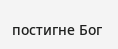постигне Бог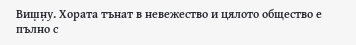Виш̣н̣у. Хората тънат в невежество и цялото общество е пълно с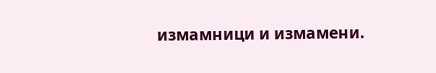измамници и измамени.